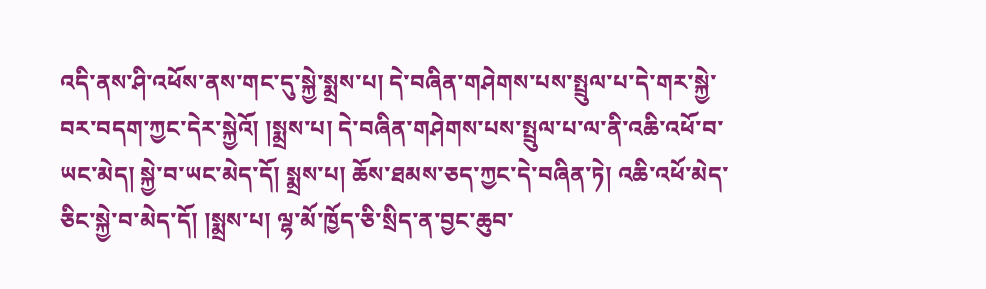འདི་ནས་ཤི་འཕོས་ནས་གང་དུ་སྐྱེ་སྨྲས་པ། དེ་བཞིན་གཤེགས་པས་སྤྲུལ་པ་དེ་གར་སྐྱེ་བར་བདག་ཀྱང་དེར་སྐྱེའོ། །སྨྲས་པ། དེ་བཞིན་གཤེགས་པས་སྤྲུལ་པ་ལ་ནི་འཆི་འཕོ་བ་ཡང་མེད། སྐྱེ་བ་ཡང་མེད་དོ། སྨྲས་པ། ཆོས་ཐམས་ཅད་ཀྱང་དེ་བཞིན་ཏེ། འཆི་འཕོ་མེད་ཅིང་སྐྱེ་བ་མེད་དོ། །སྨྲས་པ། ལྷ་མོ་ཁྱོད་ཅི་སྲིད་ན་བྱང་ཆུབ་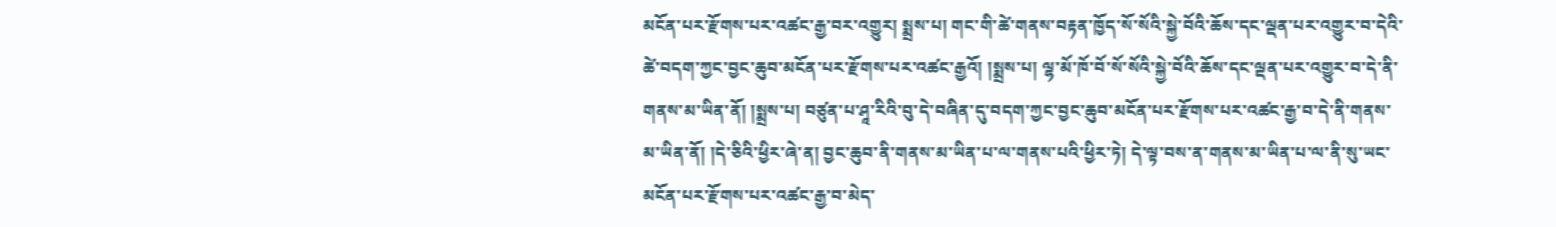མངོན་པར་རྫོགས་པར་འཚང་རྒྱ་བར་འགྱུར། སྨྲས་པ། གང་གི་ཚེ་གནས་བརྟན་ཁྱོད་སོ་སོའི་སྐྱེ་བོའི་ཆོས་དང་ལྡན་པར་འགྱུར་བ་དེའི་ཚེ་བདག་ཀྱང་བྱང་ཆུབ་མངོན་པར་རྫོགས་པར་འཚང་རྒྱའོ། །སྨྲས་པ། ལྷ་མོ་ཁོ་བོ་སོ་སོའི་སྐྱེ་བོའི་ཆོས་དང་ལྡན་པར་འགྱུར་བ་དེ་ནི་གནས་མ་ཡིན་ནོ། །སྨྲས་པ། བཙུན་པ་ཤཱ་རིའི་བུ་དེ་བཞིན་དུ་བདག་ཀྱང་བྱང་ཆུབ་མངོན་པར་རྫོགས་པར་འཚང་རྒྱ་བ་དེ་ནི་གནས་མ་ཡིན་ནོ། །དེ་ཅིའི་ཕྱིར་ཞེ་ན། བྱང་ཆུབ་ནི་གནས་མ་ཡིན་པ་ལ་གནས་པའི་ཕྱིར་ཏེ། དེ་ལྟ་བས་ན་གནས་མ་ཡིན་པ་ལ་ནི་སུ་ཡང་མངོན་པར་རྫོགས་པར་འཚང་རྒྱ་བ་མེད་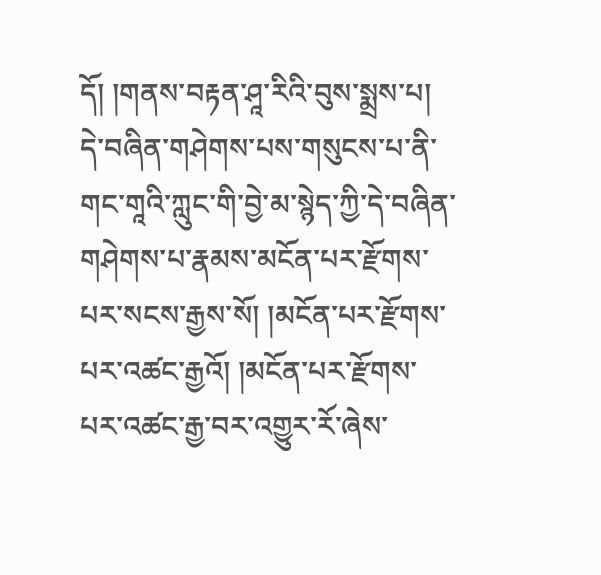དོ། །གནས་བརྟན་ཤཱ་རིའི་བུས་སྨྲས་པ། དེ་བཞིན་གཤེགས་པས་གསུངས་པ་ནི་གང་གཱའི་ཀླུང་གི་བྱེ་མ་སྙེད་ཀྱི་དེ་བཞིན་གཤེགས་པ་རྣམས་མངོན་པར་རྫོགས་པར་སངས་རྒྱས་སོ། །མངོན་པར་རྫོགས་པར་འཚང་རྒྱའོ། །མངོན་པར་རྫོགས་པར་འཚང་རྒྱ་བར་འགྱུར་རོ་ཞེས་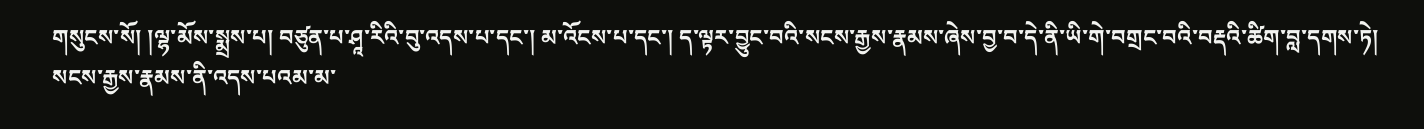གསུངས་སོ། །ལྷ་མོས་སྨྲས་པ། བཙུན་པ་ཤཱ་རིའི་བུ་འདས་པ་དང་། མ་འོངས་པ་དང་། ད་ལྟར་བྱུང་བའི་སངས་རྒྱས་རྣམས་ཞེས་བྱ་བ་དེ་ནི་ཡི་གེ་བགྲང་བའི་བརྡའི་ཚིག་བླ་དགས་ཏེ། སངས་རྒྱས་རྣམས་ནི་འདས་པའམ་མ་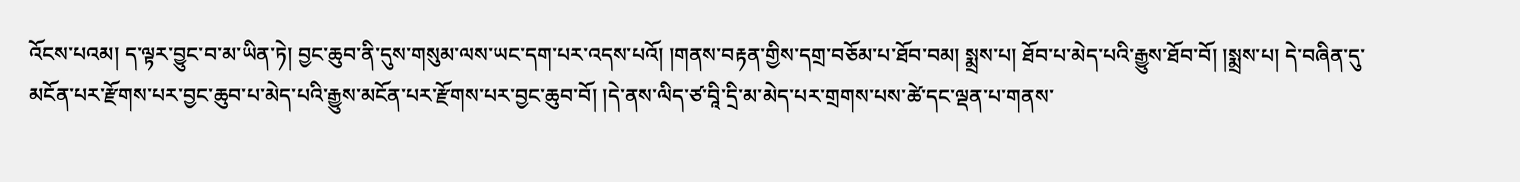འོངས་པའམ། ད་ལྟར་བྱུང་བ་མ་ཡིན་ཏེ། བྱང་ཆུབ་ནི་དུས་གསུམ་ལས་ཡང་དག་པར་འདས་པའོ། །གནས་བརྟན་གྱིས་དགྲ་བཅོམ་པ་ཐོབ་བམ། སྨྲས་པ། ཐོབ་པ་མེད་པའི་རྒྱུས་ཐོབ་བོ། །སྨྲས་པ། དེ་བཞིན་དུ་མངོན་པར་རྫོགས་པར་བྱང་ཆུབ་པ་མེད་པའི་རྒྱུས་མངོན་པར་རྫོགས་པར་བྱང་ཆུབ་བོ། །དེ་ནས་ལིད་ཙ་བཱི་དྲི་མ་མེད་པར་གྲགས་པས་ཚེ་དང་ལྡན་པ་གནས་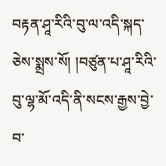བརྟན་ཤཱ་རིའི་བུ་ལ་འདི་སྐད་ཅེས་སྨྲས་སོ། །བཙུན་པ་ཤཱ་རིའི་བུ་ལྷ་མོ་འདི་ནི་སངས་རྒྱས་བྱེ་བ་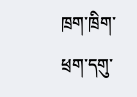ཁྲག་ཁྲིག་ཕྲག་དགུ་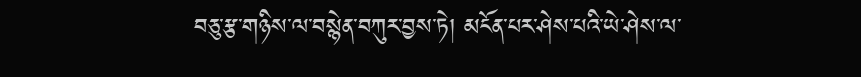བཅུ་རྩ་གཉིས་ལ་བསྙེན་བཀུར་བྱས་ཏེ། མངོན་པར་ཤེས་པའི་ཡེ་ཤེས་ལ་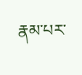རྣམ་པར་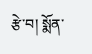རྩེ་བ། སྨོན་